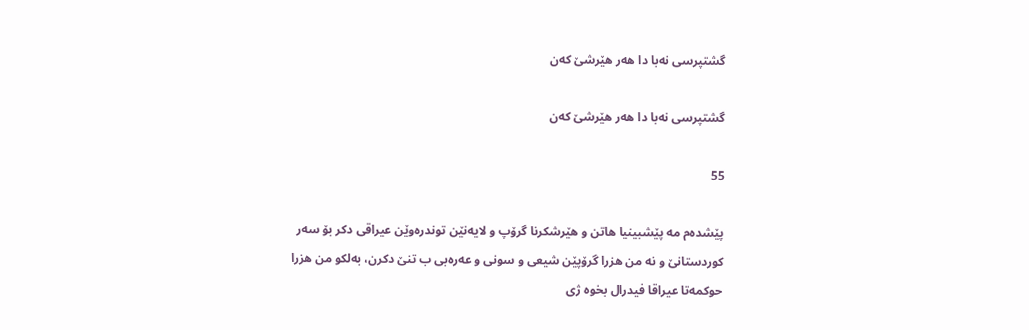گشتپرسى نه‌با دا هه‌ر هێرشێ كه‌ن

گشتپرسى نه‌با دا هه‌ر هێرشێ كه‌ن

55

پێشده‌م مه‌ پێشبینیا هاتن و هێرشكرنا گرۆپ و لایه‌نێن توندره‌وێن عیراقى دكر بۆ سه‌ر كوردستانێ و نه‌ من هزرا گرۆپێن شیعى و سونى و عه‌ره‌بى ب تنێ دكرن، به‌لكو من هزرا حوكمه‌تا عیراقا فیدرال بخوه‌ ژی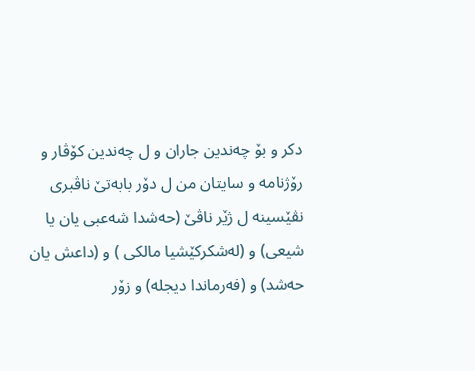دكر و بۆ چه‌ندین جاران و ل چه‌ندین كۆڤار و رۆژنامه‌ و سایتان من ل دۆر بابه‌تێ ناڤبرى نڤێسینه‌ ل ژێر ناڤێ (حه‌شدا شه‌عبى یان یا شیعى) و (له‌شكركێشیا مالكى ) و (داعش یان حه‌شد) و (فه‌رماندا دیجله‌) و زۆر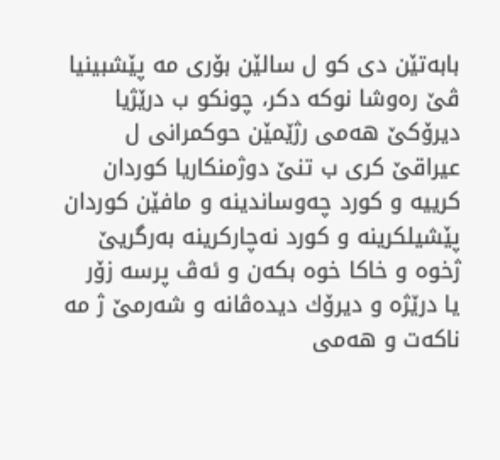بابه‌تێن دى كو ل سالێن بۆرى مه‌ پێشبینیا ڤێ ره‌وشا نوكه‌ دكر، چونكو ب درێژیا دیرۆكێ هه‌مى رژێمێن حوكمرانى ل عیراقێ كرى ب تنێ دوژمنكاریا كوردان كرییه‌ و كورد چه‌وساندینه‌ و مافێن كوردان پێشیلكرینه‌ و كورد نه‌چاركرینه‌ به‌رگریێ ژخوه‌ و خاكا خوه‌ بكه‌ن و ئه‌ڤ پرسه‌ زۆر یا درێژه‌ و دیرۆك دیده‌ڤانه‌ و شه‌رمێ ژ مه‌ ناكه‌ت و هه‌مى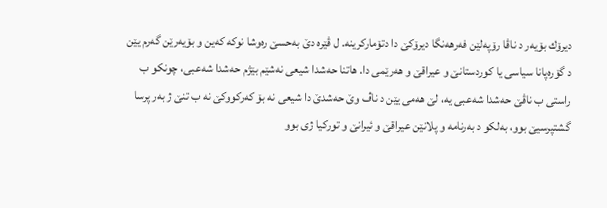دیرۆك بۆیه‌ر د ناڤا رۆپه‌لێن فه‌رهه‌نگا دیرۆكێ دا دتۆماركرینه‌. ل ڤێره‌ دێ به‌حسێ ره‌وشا نوكه‌ كه‌ین و بۆیه‌رێن گه‌رم یێن د گۆره‌پانا سیاسى یا كوردستانێ و عیراقێ و هه‌رێمى دا. هاتنا حه‌شدا شیعى نه‌شێم بێژم حه‌شدا شه‌عبى، چونكو ب راستى ب ناڤێ حه‌شدا شه‌عبى یه‌، لێ هه‌مى یێن د ناڤ وێ حه‌شدێ دا شیعى نه‌ بۆ كه‌ركووكێ نه‌ ب تنێ ژ به‌ر پرسا گشتپرسیێ بوو، به‌لكو د به‌رنامه‌ و پلانێن عیراقێ و ئیرانێ و توركیا ژی بوو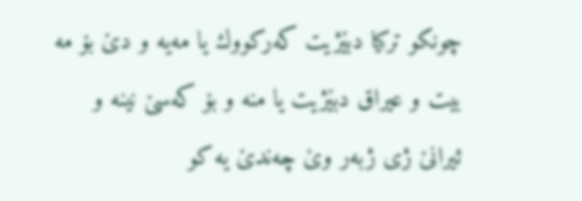چونكو تركیا دبێژیت كه‌ركووك یا مه‌یه‌ و دێ بۆ مه‌ بیت و عیراق دبێژیت یا منه‌ و بۆ كه‌سێ نینه‌ و ئیرانێ ژی ژبه‌ر وێ چه‌ندێ یه‌ كو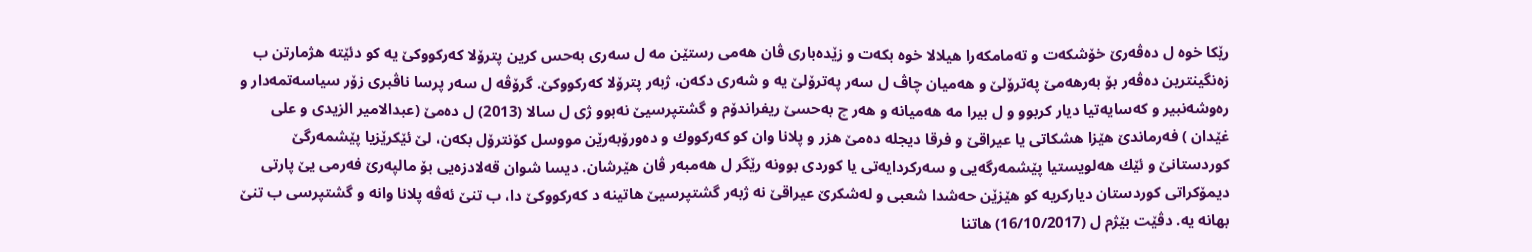رێكا خوه‌ ل ده‌ڤه‌رێ خۆشكه‌ت و ته‌مامكه‌را هیلالا خوه‌ بكه‌ت و زێده‌بارى ڤان هه‌مى رستێن مه‌ ل سه‌رى به‌حس كرین پترۆلا كه‌ركووكێ یه‌ كو دئێته‌ هژمارتن ب زه‌نگینترین ده‌ڤه‌ر بۆ به‌رهه‌مێ په‌ترۆلێ و هه‌میان چاڤ ل سه‌ر په‌ترۆلێ یه‌ و شه‌رى دكه‌ن، ژبه‌ر پترۆلا كه‌ركووكێ. گرۆڤه‌ ل سه‌ر پرسا ناڤبرى زۆر سیاسه‌تمه‌دار و ره‌وشه‌نبیر و كه‌سایه‌تیا دیار كربوو و ل بیرا مه‌ هه‌میانه‌ و هه‌ر چ به‌حسێ ریفراندۆم و گشتپرسیێ نه‌بوو ژى ل سالا (2013) ل ده‌مێ (عبدالامیر الزیدى و على غێدان ) فه‌رماندێ هێزا هشكاتى یا عیراقێ و فرقا دیجله‌ ده‌مێ هزر و پلانا وان كو كه‌ركووك و ده‌ورۆبه‌رێن مووسل كۆنترۆل بكه‌ن، لێ ئێكرێزیا پێشمه‌رگێ كوردستانێ و ئێك هه‌لویستیا پێشمه‌رگه‌یى و سه‌ركردایه‌تى یا كوردى بوونه‌ رێگر ل هه‌مبه‌ر ڤان هێرشان. دیسا شوان قه‌لادزه‌یى بۆ مالپه‌رێ فه‌رمى یێ پارتى دیمۆكراتى كوردستان دیاركریه‌ كو هێزێن حه‌شدا شعبى و له‌شكرێ عیراقێ نه‌ ژبه‌ر گشتپرسیێ هاتینه‌ د كه‌ركووكێ دا، ب تنێ ئه‌ڤه‌ پلانا وانه‌ و گشتپرسى ب تنێ بهانه‌ یه‌. دڤێت بێژم ل (16/10/2017) هاتنا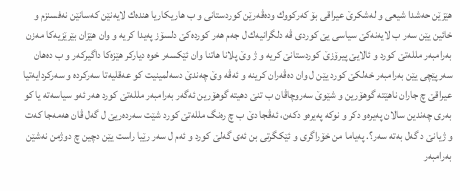هێزێن حه‌شدا شیعى و له‌شكرێ عیراقى بۆ كه‌ركووك وده‌ڤه‌رێن كوردستانى و ب هاریكاریا هنده‌ك لایه‌نێن كه‌سانێن نه‌فسنزم و خائین یێن سه‌ر ب لایه‌نه‌كێ سیاسى یێ كوردى ڤه‌ دلگرانیه‌ك ل جه‌م هه‌ر كورده‌كێ دلسۆز په‌یدا كریه‌ و وان هێزان بێرێزیه‌كا مه‌زن به‌رامبه‌ر ملله‌تێ كورد و ئالایێ پیرۆزێ كوردستانێ كریه‌ و ژ وێ پلانا هاتنا وان ئێكسه‌ر خوه‌ دیاركر هێزه‌كا داگیركه‌ر و ب ده‌هان سه‌رپێچى یێن به‌رامبه‌ر خه‌لكێ كورد یێن ل وان ده‌ڤه‌ران كرینه‌ و ئه‌ڤه‌ وێ چه‌ندێ دسه‌لمینیت كو عه‌قلیه‌تا سه‌ركرده‌ و سه‌ركردایه‌تیا عیراقێ چ جاران ناهێته‌ گوهۆرین و شێوێ سه‌روچاڤان ب تنێ دهیته‌ گوهۆرین ئه‌گه‌ر به‌رامبه‌ر ملله‌تێ كورد هه‌ر ئه‌و سیاسه‌ته‌ یا كو به‌رى چه‌ندین سالان په‌یره‌و دكر و نوكه‌ په‌یره‌و دكه‌ن، ئه‌ڤجا دێ ب چ ره‌نگ ملله‌تێ كورد شێت سه‌رده‌ریێ ل گه‌ل ڤان هه‌مه‌جا كه‌ت و ژیانێ د گه‌ل به‌ته‌ سه‌ر؟. په‌یاما من خۆراگرى و ئێكگرتى بن ئه‌ى گه‌لێ كورد و ئه‌م ل سه‌ر رێیا راست یێن دچین چ دوژمن نه‌شێن به‌رامبه‌ر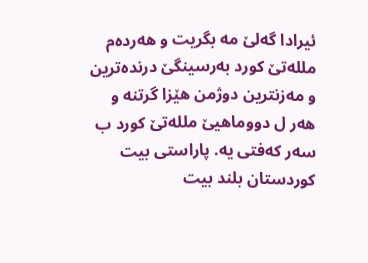ئیرادا گه‌لێ مه‌ بگریت و هه‌رده‌م ملله‌تێ كورد به‌رسینگێ درنده‌ترین و مه‌زنترین دوژمن هێزا گرتنه‌ و هه‌ر ل دووماهیێ ملله‌تێ كورد ب سه‌ر كه‌فتى یه‌. پاراستى بیت كوردستان بلند بیت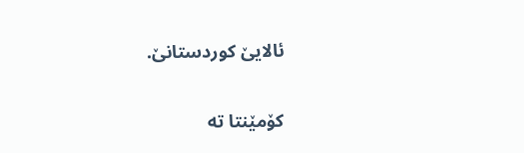ئالایێ كوردستانێ.

کۆمێنتا تە